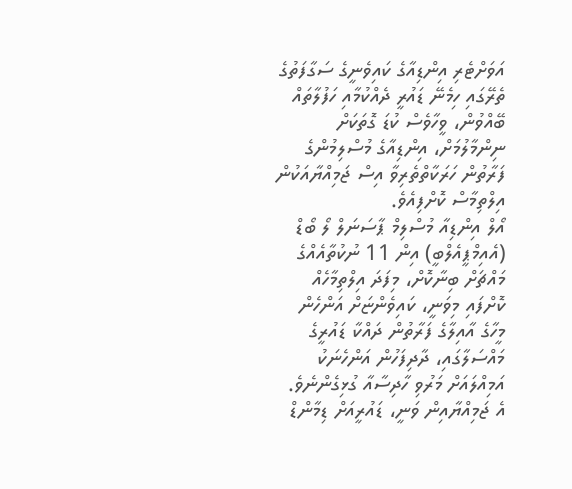އަވަށްޓެރި އިންޑިއާގެ ކައިވެނީގެ ސަގާފަތުގެ ތެރޭގައި ހިމެނޭ ޑައުރީ ދެއްކުމާއި ހަފުލާތައް ބޭއްވުން، ވީހާވެސް ކުޑަ ގޮތަކަށް ނިންމާލުމަށް، އިންޑިއާގެ މުސްލިމުންގެ ފަރާތުން ހަރަކާތްތެރިވާ އިސް ޖަމިއްޔާއަކުން އިލްތިމާސް ކޮށްފިއެވެ.
އޯލް އިންޑިއާ މުސްލިމް ޕާސަނަލް ލޯ ބޯޑް (އެއިމްޕީއެލްބީ) އިން 11 ނުކުތާއެއްގެ މައްޗަށް ބިނާކޮށް، މިފަދަ އިލްތިމާހެއް ކޮށްފައި މިވަނީ، ކައިވެންޏަށް އަންހެން މީހާގެ އާއިލާގެ ފަރާތުން ދައްކާ ޑައުރީގެ މައްސަލާގައި، ދާދިފަހުން އަންހެނަކު އަމިއްލައަށް މަރުވި ހާދިސާއާ ގުޅިގެންނެވެ.
އެ ޖަމިއްޔާއިން ވަނީ، ޑައުރީއަށް ޑިމާންޑް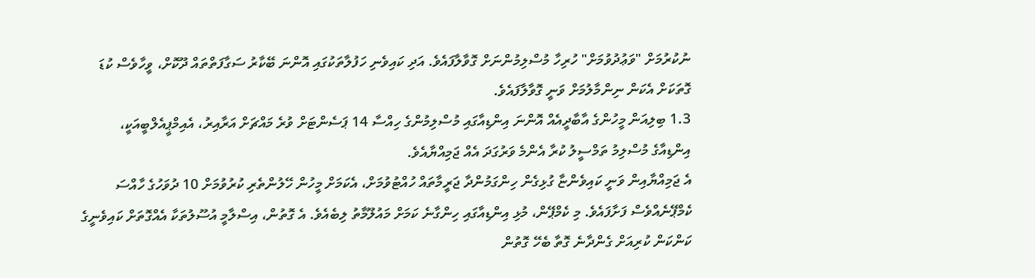ނުކުރުމަށް "ވަޢުދުވުމަށް" ހުރިހާ މުސްލިމުންނަށް ގޮވާލާފައެވެ. އަދި ކައިވެނި ހަފުލާތަކުގައި އޮންނަ ބޭކާރު ސަގާފަތްތައް ދޫކޮށް، ވީހާވެސް ކުޑަ ގޮތަކަށް އެކަން ނިންމާލުމަށް ވަނީ ގޮވާލާފައެވެ.
1.3 ބިލިއަން މީހުންގެ އާބާދީއެއް އޮންނަ އިންޑިއާގައި މުސްލިމުންގެ ހިއްސާ 14 ޕަސެންޓަށް ވުރެ މައްޗަށް އަރާއިރު، އެއިމްޕީއެލްބީއަކީ، އިންޑިއާގެ މުސްލިމު ތަމްސީލު ކުރާ އެންމެ ވަރުގަދަ އެއް ޖަމިއްޔާއެވެ.
އެ ޖަމިއްޔާއިން ވަނީ ކައިވެންޏާ ގުޅިގެން ހިންގަމުންދާ ޖަރީމާތައް ހުއްޓުވުމަށް، އެކަމަށް މީހުން ހޭލުންތެރި ކުރުވުމަށް 10 ދުވަހުގެ ހާއްސަ ކެމްޕޭނެއްވެސް ފަށާފައެވެ. މި ކެމްޕޭން، މުޅި އިންޑިއާގައި ހިންގާނެ ކަމަށް މައުލޫމާތު ލިބެއެވެ. އެ ގޮތުން، އިސްލާމީ އުސޫލުތަކާ އެއްގޮތަށް ކައިވެނީގެ ކަންކަން ކުރިއަށް ގެންދާނެ ގޮތާ ބެހޭ ގޮތުން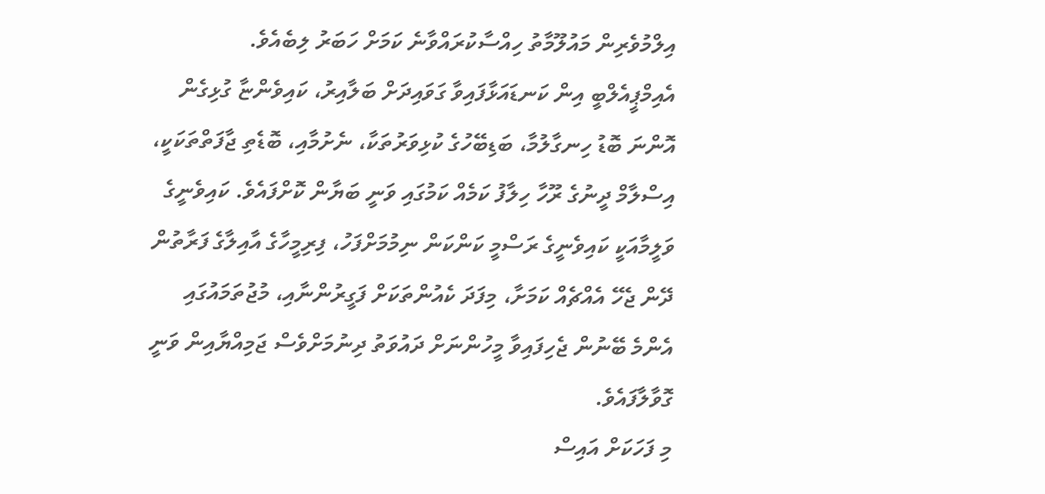އިލްމުވެރިން މައުލޫމާތު ހިއްސާކުރައްވާނެ ކަމަށް ހަބަރު ލިބެއެވެ.
އެއިމްޕީއެލްބީ އިން ކަނޑައަޅާފައިވާ ގަވައިދަށް ބަލާއިރު، ކައިވެންޏާ ގުޅިގެން އޮންނަ ބޮޑު ހިނގާލުމާ، ބަޑިބޭހުގެ ކުޅިވަރުތަކާ، ނެށުމާއި، ބޮޑެތި ޖާފަތްތަކަކީ، އިސްލާމް ދީނުގެ ރޫހާ ހިލާފު ކަމެއް ކަމުގައި ވަނީ ބަޔާން ކޮށްފައެވެ. ކައިވެނީގެ ވަލީމާއަކީ ކައިވެނީގެ ރަސްމީ ކަންކަން ނިމުމަށްފަހު، ފިރިމީހާގެ އާއިލާގެ ފަރާތުން ދޭން ޖެހޭ އެއްޗެއް ކަމަށާ، މިފަދަ ކެއުންތަކަށް ފަގީރުންނާއި، މުޖުތަމައުގައި އެންމެ ބޭނުން ޖެހިފައިވާ މީހުންނަށް ދައުވަތު ދިނުމަށްވެސް ޖަމިއްޔާއިން ވަނީ ގޮވާލާފައެވެ.
މި ފަހަކަށް އައިސް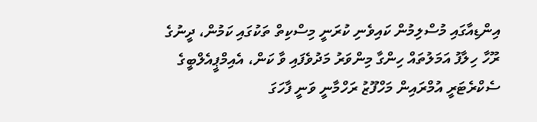އިންޑިއާގައި މުސްލިމުން ކައިވެނި ކުރަނީ މިސްކިތް ތަކުގައި ކަމުން، ދީނުގެ ރޫހާ ހިލާފު އަމަލުތައް ހިންގާ މިންވަރު މަދުވެފައި ވާ ކަން، އެއިމްޕީއެލްބީގެ ސެކްރެޓަރީ އުމްރައިން މަހްފޫޒު ރަހްމާނީ ވަނީ ފާހަގަ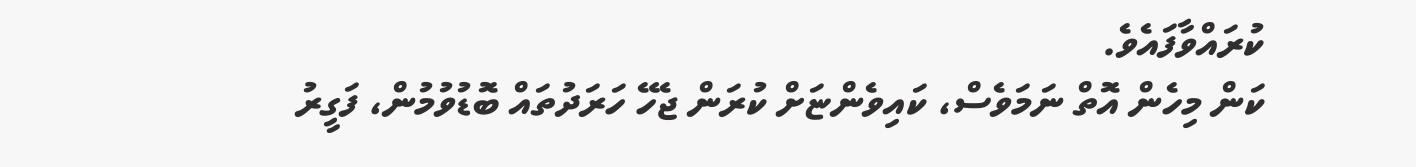ކުރައްވާފައެވެ.
ކަން މިހެން އޮތް ނަމަވެސް، ކައިވެންޏަށް ކުރަން ޖެހޭ ހަރަދުތައް ބޮޑުވުމުން، ފަގީރު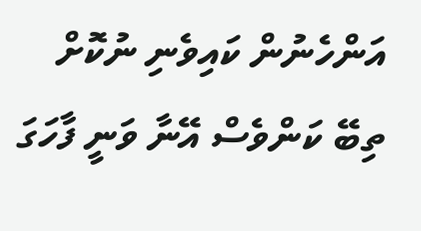އަންހެނުން ކައިވެނި ނުކޮށް ތިބޭ ކަންވެސް އޭނާ ވަނީ ފާހަގަ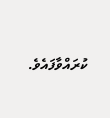ކުރައްވާފައެވެ.